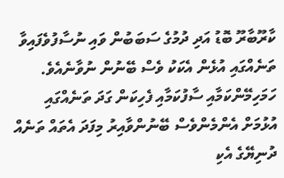ކާރޫބާރޫ ބޮޑު އަދި ދުމުގެ ސަބަބުން ވައި ނުސާފުވެފައިވާ ތަނެއްގައި އުޅެން އެކަކު ވެސް ބޭނުން ނުވާނެއެވެ. ހަމަހިމޭންކަމާއި ސާފުކަމާއި ފެހިކަން ގަދަ ތަނެއްގައި އުޅުމަށް އެންމެންވެސް ބޭނުންވާއިރު މިފަދަ އެތައް ތަނެއް ދުނިޔޭގެ އެކި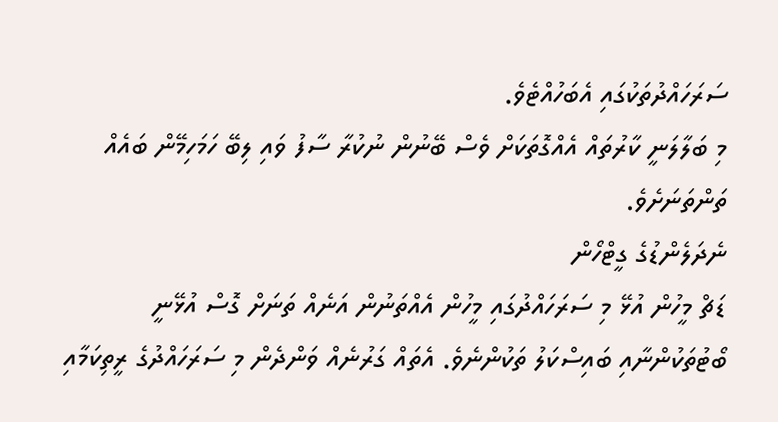ސަރަހައްދުތަކުގައި އެބަހުއްޓެވެ.
މި ބަލާލަނީ ކާރުތައް އެއްގޮތަކަށް ވެސް ބޭނުން ނުކުރާ ސާފު ވައި ލިބޭ ހަމަހިމޭން ބައެއް ތަންތަނަށެވެ.
ނެދަލެންޑުގެ ގީޓްހޯން
ޑަޗް މީހުން އުޅޭ މި ސަރަހައްދުގައި މީހުން އެއްތަނުން އަނެއް ތަނަށް ގޮސް އުޅޭނީ ބޯޓުތަކުންނާއި ބައިސްކަލު ތަކުންނެވެ. އެތައް ގަރުނެއް ވަންދެން މި ސަރަހައްދުގެ ރީތިކަމާއި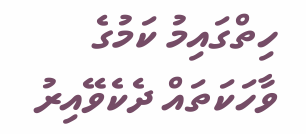ހިތްގައިމު ކަމުގެ ވާހަކަތައް ދެކެވޭއިރު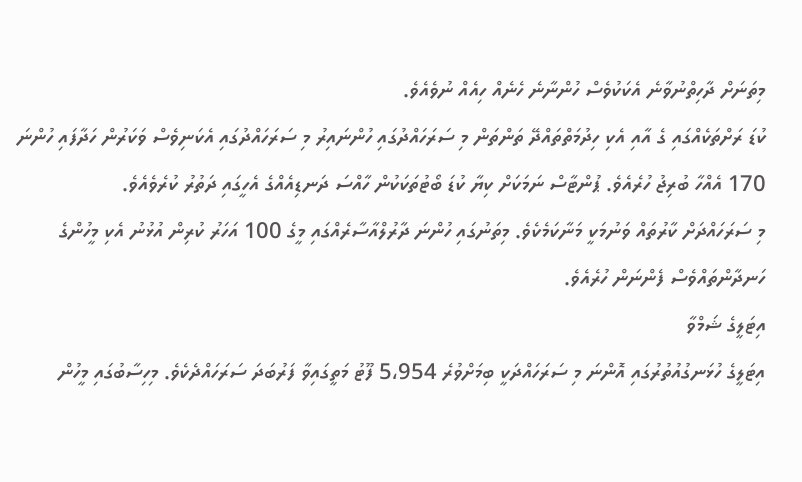މިތަނަށް ދާހިތްނުވާނެ އެކަކުވެސް ހުންނާނެ ހެނެއް ހިއެއް ނުވެއެވެ.
ކުޑަ ރަށްތަކެއްގައި ގެ އާއި އެކި ހިދުމަތްތައްދޭ ތަންތަން މި ސަރަހައްދުގައި ހުންނައިރު މި ސަރަހައްދުގައި އެކަނިވެސް ވަކަރުން ހަދާފައި ހުންނަ 170 އެއްހާ ބުރިޖު ހުރެއެވެ. ޕުންޓާސް ނަމަކަށް ކިޔާ ކުޑަ ބޯޓުތަކަކުން ހާއްސަ ދަނޑިއެއްގެ އެހީގައި ދަތުރު ކުރެވެއެވެ.
މި ސަރަހައްދަށް ކާރުތައް ވަނުމަކީ މަނާކަމެކެވެ. މިތަނުގައި ހުންނަ ދާރުލްއާސާރެއްގައި މީގެ 100 އަހަރު ކުރިން އުޅުނު އެކި މީހުންގެ ހަނދާންތައްވެސް ފެންނަން ހުރެއެވެ.
އިޓަލީގެ ޝަމްވާ
އިޓަލީގެ ހުޅަނގުއުތުރުގައި އޮންނަ މި ސަރަހައްދަކީ ބިމަށްވުރެ 5،954 ފޫޓު މަތީގައިވާ ފަރުބަދަ ސަރަހައްދެކެވެ. މިހިސާބުގައި މީހުން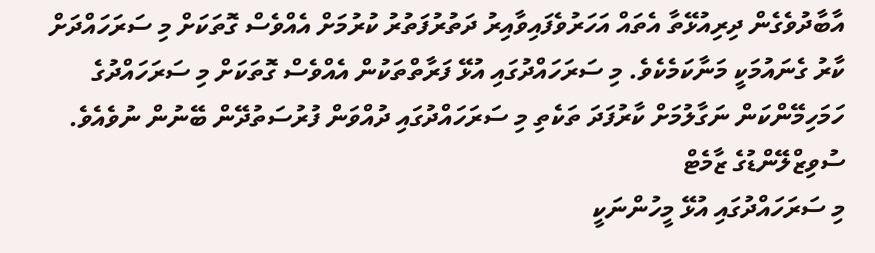އާބާދުވެގެން ދިރިއުޅޭތާ އެތައް އަހަރުވެފައިވާއިރު ދަތުރުފަތުރު ކުރުމަށް އެއްވެސް ގޮތަކަށް މި ސަރަހައްދަށް ކާރު ގެނައުމަކީ މަނާކަމެކެވެ. މި ސަރަހައްދުގައި އުޅޭ ފަރާތްތަކުން އެއްވެސް ގޮތަކަށް މި ސަރަހައްދުގެ ހަމަހިމޭންކަން ނަގާލުމަށް ކާރުފަދަ ތަކެތި މި ސަރަހައްދުގައި ދުއްވަން ފުރުސަތުދޭން ބޭނުން ނުވެއެވެ.
ސުވިޒްލޭންޑުގެ ޒާމެޓް
މި ސަރަހައްދުގައި އުޅޭ މީހުންނަކީ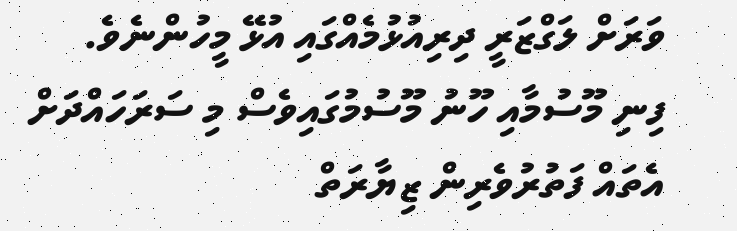ވަރަށް ލަގްޒަރީ ދިރިއުޅުމެއްގައި އުޅޭ މީހުންނެވެ. ފިނި މޫސުމާއި ހޫނު މޫސުމުގައިވެސް މި ސަރަހައްދަށް އެތައް ފަތުރުވެރިން ޒިޔާރަތް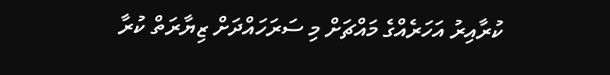ކުރާއިރު އަހަރެއްގެ މައްޗަށް މި ސަރަހައްދަށް ޒިޔާރަތް ކުރާ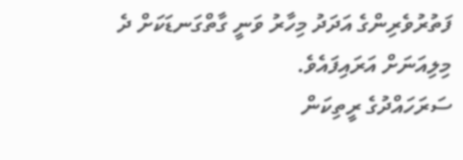ފަތުރުވެރިންގެ އަދަދު މިހާރު ވަނީ ގާތްގަނޑަކަށް ދެ މިލިއަނަށް އަރައިފައެވެ.
ސަރަހައްދުގެ ރީތިކަން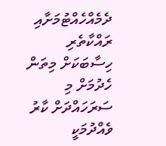ދެމެއްހެއްޓުމަށާއި ރައްކާތެރި ހިސާބަކަށް މިތަން ހެދުމަށް މި ސަރަހައްދަށް ކާރު ވެއްދުމަކީ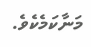މަނާކަމެކެވެ.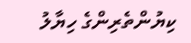ކިޔުންތެރިންގެ ހިޔާލު